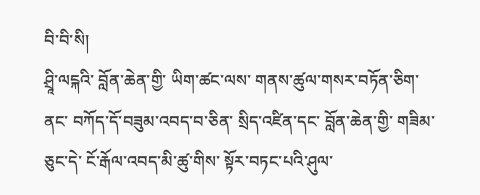བི་བི་སི།
ཤྲཱི་ལངྐའི་ བློན་ཆེན་གྱི་ ཡིག་ཚང་ལས་ གནས་ཚུལ་གསར་བཏོན་ཅིག་ནང་ བཀོད་དོ་བཟུམ་འབད་བ་ཅིན་ སྲིད་འཛིན་དང་ བློན་ཆེན་གྱི་ གཟིམ་ཅུང་དེ་ ངོ་རྒོལ་འབད་མི་ཚུ་གིས་ སྟོར་བཏང་པའི་ཤུལ་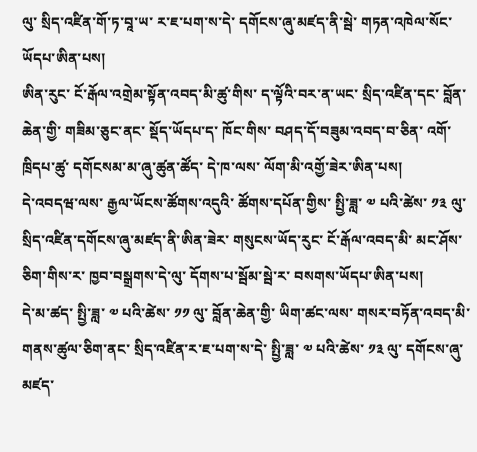ལུ་ སྲིད་འཛིན་གོ་ཏ་བཱ་ཡ་ ར་ཇ་པག་ས་དེ་ དགོངས་ཞུ་མཛད་ནི་སྦེ་ གཏན་འཁེལ་སོང་ཡོདཔ་ཨིན་པས།
ཨིན་རུང་ ངོ་རྒོལ་འགྲེམ་སྟོན་འབད་མི་ཚུ་གིས་ ད་ལྟོའི་བར་ན་ཡང་ སྲིད་འཛིན་དང་ བློན་ཆེན་གྱི་ གཟིམ་ཅུང་ནང་ སྡོད་ཡོདཔ་ད་ ཁོང་གིས་ བཤད་དོ་བཟུམ་འབད་བ་ཅིན་ འགོ་ཁྲིདཔ་ཚུ་ དགོངསམ་མ་ཞུ་ཚུན་ཚོད་ དེ་ཁ་ལས་ ལོག་མི་འགྱོ་ཟེར་ཨིན་པས།
དེ་འབདཝ་ལས་ རྒྱལ་ཡོངས་ཚོགས་འདུའི་ ཚོགས་དཔོན་གྱིས་ སྤྱི་ཟླ་ ༧ པའི་ཚེས་ ༡༣ ལུ་ སྲིད་འཛིན་དགོངས་ཞུ་མཛད་ནི་ཨིན་ཟེར་ གསུངས་ཡོད་རུང་ ངོ་རྒོལ་འབད་མི་ མང་ཤོས་ཅིག་གིས་ར་ ཁྱབ་བསྒྲགས་དེ་ལུ་ དོགས་པ་སྦོམ་སྦེ་ར་ བསགས་ཡོདཔ་ཨིན་པས།
དེ་མ་ཚད་ སྤྱི་ཟླ་ ༧ པའི་ཚེས་ ༡༡ ལུ་ བློན་ཆེན་གྱི་ ཡིག་ཚང་ལས་ གསར་བཏོན་འབད་མི་གནས་ཚུལ་ཅིག་ནང་ སྲིད་འཛིན་ར་ཇ་པག་ས་དེ་ སྤྱི་ཟླ་ ༧ པའི་ཚེས་ ༡༣ ལུ་ དགོངས་ཞུ་མཛད་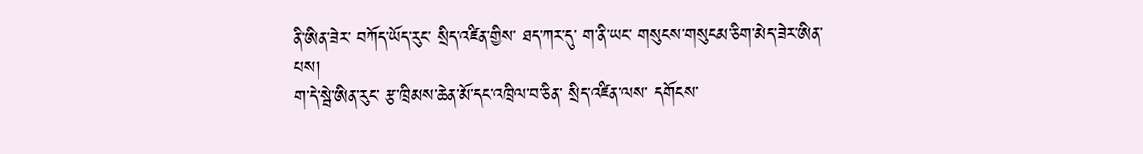ནི་ཨིན་ཟེར་ བཀོད་ཡོད་རུང་ སྲིད་འཛིན་གྱིས་ ཐད་ཀར་དུ་ ག་ནི་ཡང་ གསུངས་གསུངམ་ཅིག་མེད་ཟེར་ཨིན་པས།
ག་དེ་སྦེ་ཨིན་རུང་ རྩ་ཁྲིམས་ཆེན་མོ་དང་འཁྲིལ་བ་ཅིན་ སྲིད་འཛིན་ལས་ དགོངས་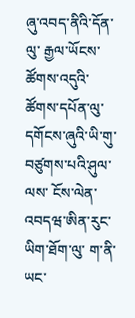ཞུ་འབད་ནིའི་དོན་ལུ་ རྒྱལ་ཡོངས་ཚོགས་འདུའི་ ཚོགས་དཔོན་ལུ་ དགོངས་ཞུའི་ཡི་གུ་ བཙུགས་པའི་ཤུལ་ལས་ ངོས་ལེན་འབདཝ་ཨིན་རུང་ ཡིག་ཐོག་ལུ་ ག་ནི་ཡང་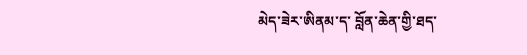མེད་ཟེར་ཨིནམ་ད་ བློན་ཆེན་གྱི་ཐད་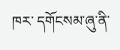ཁར་ དགོངསམ་ཞུ་ནི་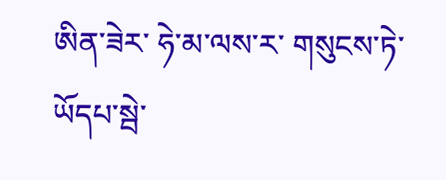ཨིན་ཟེར་ ཧེ་མ་ལས་ར་ གསུངས་ཏེ་ཡོདཔ་སྦེ་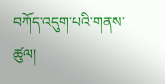བཀོད་འདུག་པའི་གནས་ཚུལ།